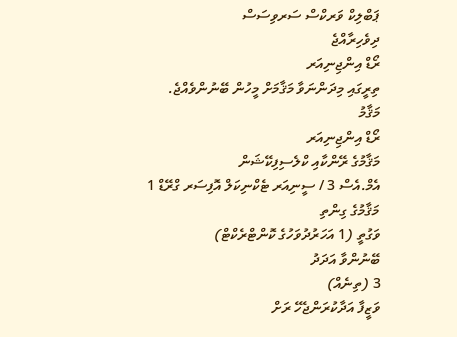ޕަބްލިކް ވަރކްސް ސަރވިސަސް
ދިވެހިރާއްޖެ
ރޯޑް އިންޖިނިއަރ
ތިރީގައި މިދަންނަވާ މަޤާމަށް މީހުން ބޭނުންވެއްޖެ.
މަޤާމު
ރޯޑް އިންޖިނިއަރ
މަޤާމުގެ ރޭންކާއި ކްލެސިފިކޭޝަން
އެމް.އެސް 3 / ސީނިއަރ ޓެކްނިކަލް އޮފިސަރ ގްރޭޑް 1
މަޤާމުގެ ގިންތި
ވަގުތީ (1 އަހަރުދުވަހުގެ ކޮންޓްރެކްޓް)
ބޭނުންވާ އަދަދު
3 (ތިނެއް)
ވަޒީފާ އަދާކުރަންޖެހޭ ރަށް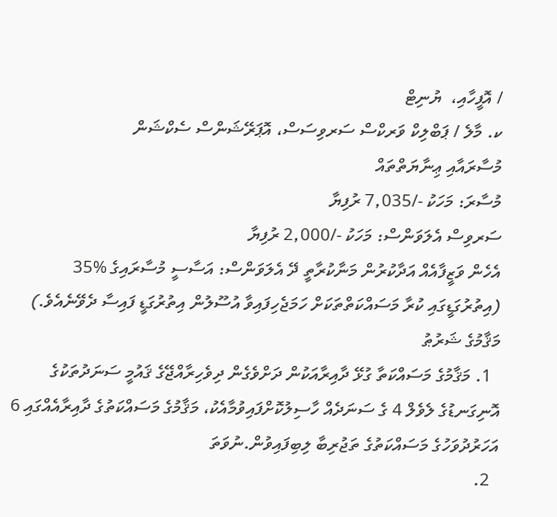/ އޮފީހާއި،  ޔުނިޓް
ކ. މާލެ / ޕަބްލިކް ވަރކްސް ސަރވިސަސް، އޮޕަރޭޝަންސް ސެކްޝަން
މުސާރައާއި ޢިނާޔަތްތައް
މުސާރަ: މަހަކު -/7,035 ރުފިޔާ
ސަރވިސް އެލަވަންސް: މަހަކު -/2,000 ރުފިޔާ
އެހެން ވަޒީފާއެއް އަދާކުރުން މަނާކުރާތީ ދޭ އެލަވަންސް: އަސާސީ މުސާރައިގެ %35
(އިތުރުގަޑީގައި ކުރާ މަސައްކަތްތަކަށް ހަމަޖެހިފައިވާ އުސޫލުން އިތުރުގަޑީ ފައިސާ ދެވޭނެއެވެ.)
މަޤާމުގެ ޝަރުޠު
  1. މަޤާމުގެ މަސައްކަތާ ގުޅޭ ދާއިރާއަކުން ދަށްވެގެން ދިވެހިރާއްޖޭގެ ޤައުމީ ސަނަދުތަކުގެ އޮނިގަނޑުގެ ލެވެލް 4 ގެ ސަނަދެއް ހާސިލުކޮށްފައިވުމާއެކު، މަޤާމުގެ މަސައްކަތުގެ ދާއިރާއެއްގައި 6 އަހަރުދުވަހުގެ މަސައްކަތުގެ ތަޖުރިބާ ލިބިފައިވުން.ނުވަތަ
  2.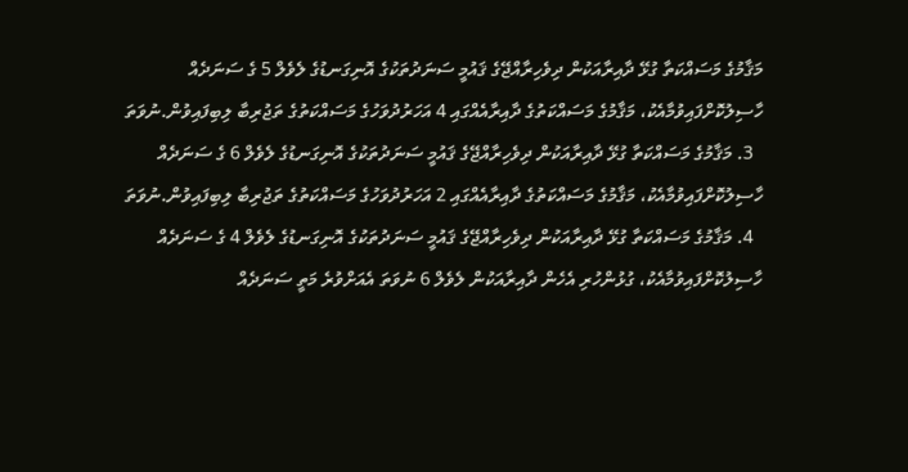މަޤާމުގެ މަސައްކަތާ ގުޅޭ ދާއިރާއަކުން ދިވެހިރާއްޖޭގެ ޤައުމީ ސަނަދުތަކުގެ އޮނިގަނޑުގެ ލެވެލް 5 ގެ ސަނަދެއް ހާސިލުކޮށްފައިވުމާއެކު، މަޤާމުގެ މަސައްކަތުގެ ދާއިރާއެއްގައި 4 އަހަރުދުވަހުގެ މަސައްކަތުގެ ތަޖުރިބާ ލިބިފައިވުން.ނުވަތަ
  3. މަޤާމުގެ މަސައްކަތާ ގުޅޭ ދާއިރާއަކުން ދިވެހިރާއްޖޭގެ ޤައުމީ ސަނަދުތަކުގެ އޮނިގަނޑުގެ ލެވެލް 6 ގެ ސަނަދެއް ހާސިލުކޮށްފައިވުމާއެކު، މަޤާމުގެ މަސައްކަތުގެ ދާއިރާއެއްގައި 2 އަހަރުދުވަހުގެ މަސައްކަތުގެ ތަޖުރިބާ ލިބިފައިވުން.ނުވަތަ
  4. މަޤާމުގެ މަސައްކަތާ ގުޅޭ ދާއިރާއަކުން ދިވެހިރާއްޖޭގެ ޤައުމީ ސަނަދުތަކުގެ އޮނިގަނޑުގެ ލެވެލް 4 ގެ ސަނަދެއް ހާސިލުކޮށްފައިވުމާއެކު، ގުޅުންހުރި އެހެން ދާއިރާއަކުން ލެވެލް 6 ނުވަތަ އެއަށްވުރެ މަތީ ސަނަދެއް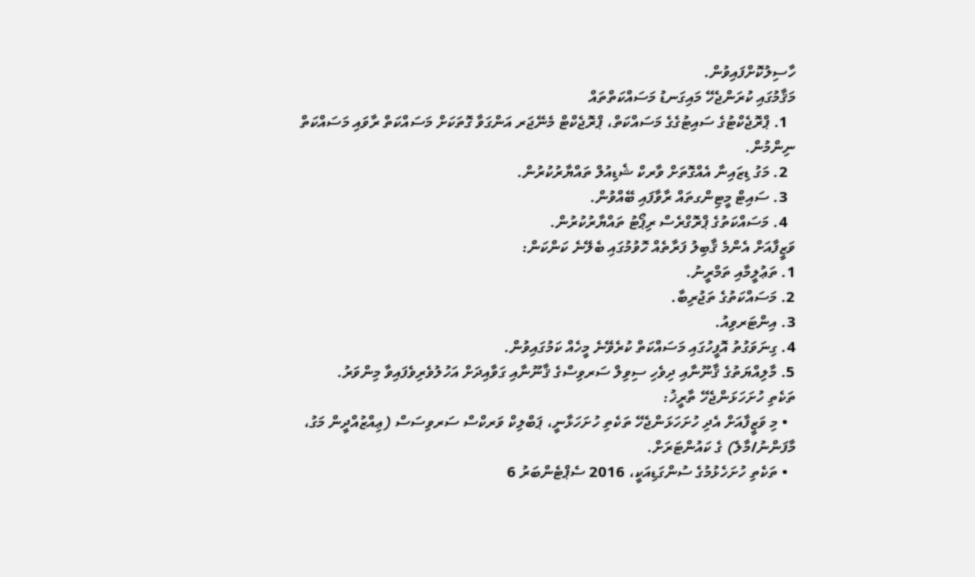ހާސިލުކޮށްފައިވުން.
މަޤާމުގައި ކުރަންޖެހޭ މައިގަނޑު މަސައްކަތްތައް
  1. ޕްރޮޖެކްޓުގެ ސައިޓުގެގެ މަސައްކަތް، ޕްރޮޖެކްޓް މެނޭޖަރ އަންގަވާ ގޮތަކަށް މަސައްކަތް ރާވައި މަސައްކަތް ނިންމުން.
  2. މަގު ޑިޒައިނާ އެއްގޮތަށް ވާރކް ޝެޑިއުލް ތައްޔާރުކުރުން.
  3. ސައިޓް މީޓިންގތައް ރާވާފައި ބޭއްވުން.
  4. މަސައްކަތުގެ ޕްރޮގްރެސް ރިޕޯޓު ތައްޔާރުކުރުން.
ވަޒީފާއަށް އެންމެ ޤާބިލު ފަރާތެއް ހޮވުމުގައި ބެލޭނެ ކަންކަން:
1. ތަޢުލީމާއި ތަމްރީނު.
2. މަސައްކަތުގެ ތަޖުރިބާ.
3. އިންޓަރވިއު.
4. ގިނަވަގުތު އޮފީހުގައި މަސައްކަތް ކުރެވޭނެ މީހެއް ކަމުގައިވުން.
5. މާލިއްޔަތުގެ ޤާނޫނާއި ދިވެހި ސިވިލް ސަރވިސްގެ ޤާނޫނާއި ގަވާއިދަށް އަހުލުވެރިވެފައިވާ މިންވަރު.
ތަކެތި ހުށަހަޅަންޖެހޭ ތާރީޚު:
  • މި ވަޒީފާއަށް އެދި ހުށަހަޅަންޖެހޭ ތަކެތި ހުށަހަޅާނީ، ޕަބްލިކް ވަރކްސް ސަރވިސަސް (ޢިއްޒުއްދީން މަގު، މާފަންނު/މާލެ) ގެ ކައުންޓަރަށް.
  • ތަކެތި ހުށަހެޅުމުގެ ސުންގަޑިއަކީ، 2016 ސެޕްޓެންބަރު 6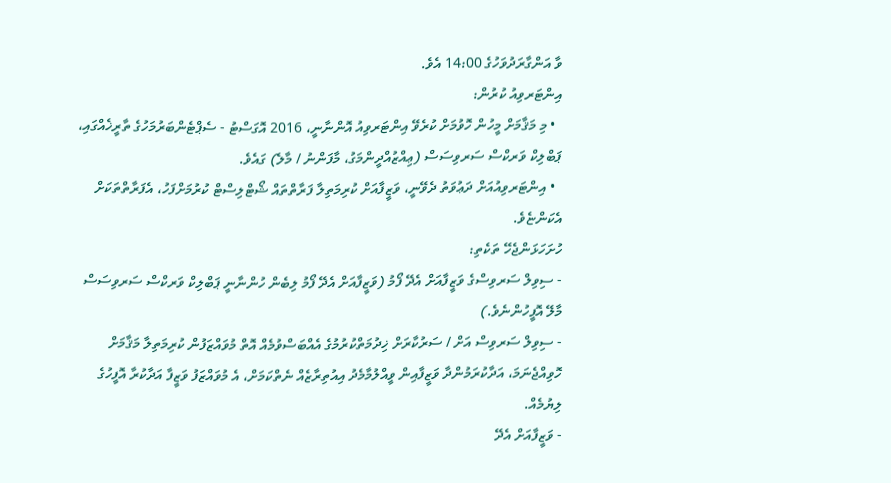ވާ އަންގާރަދުވަހުގެ 14:00 އެވެ.
އިންޓަރވިއު ކުރުން:
  • މި މަޤާމަށް މީހުން ހޮވުމަށް ކުރެވޭ އިންޓަރވިއު އޮންނާނީ، 2016 އޮގަސްޓު - ސެޕްޓެންބަރުމަހުގެ ތާރީޚެއްގައި، ޕަބްލިކް ވަރކްސް ސަރވިސަސް (ޢިއްޒުއްދީންމަގު، މާފަންނު / މާލެ) ގައެވެ.
  • އިންޓަރވިއުއަށް ދަޢުވަތު ދެވޭނީ، ވަޒީފާއަށް ކުރިމަތިލާ ފަރާތްތައް ޝޯޓްލިސްޓް ކުރުމަށްފަހު، އެފަރާތްތަކަށް އެކަންޏެވެ.
ހުށަހަޅަންޖެހޭ ތަކެތި:
- ސިވިލް ސަރވިސްގެ ވަޒީފާއަށް އެދޭ ފޯމު (ވަޒީފާއަށް އެދޭ ފޯމު ލިބެން ހުންނާނީ ޕަބްލިކް ވަރކްސް ސަރވިސަސް މާލޭ އޮފީހުންނެވެ.)
- ސިވިލް ސަރވިސް އަށް / ސަރުކާރަށް ޚިދުމަތްކުރުމުގެ އެއްބަސްވުމެއް އޮތް މުވައްޒަފުން ކުރިމަތިލާ މަޤާމަށް ހޮވިއްޖެނަމަ، އަދާކުރަމުންދާ ވަޒީފާއިން ވީއްލުމާމެދު އިއުތިރާޒެއް ނެތްކަމަށް، އެ މުވައްޒަފު ވަޒީފާ އަދާކުރާ އޮފީހުގެ ލިޔުމެއް.
- ވަޒީފާއަށް އެދޭ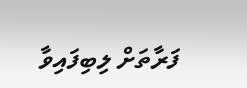ފަރާތަށް ލިބިފައިވާ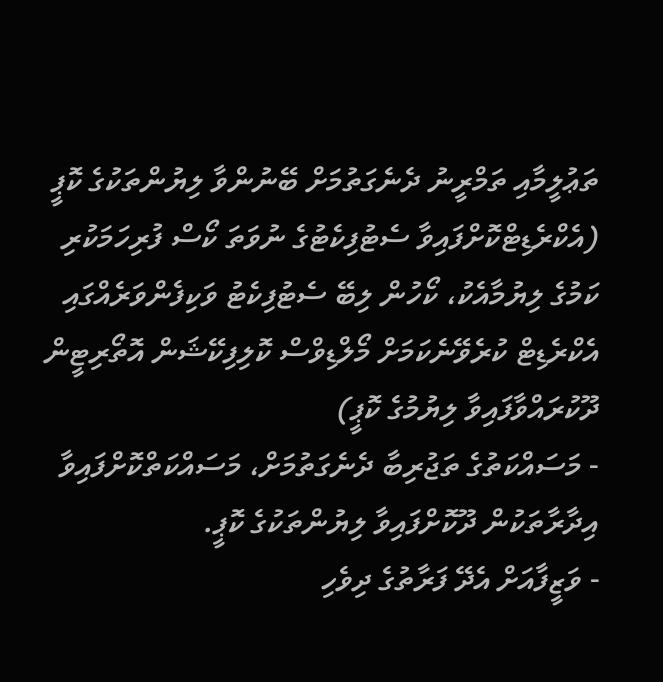ތަޢުލީމާއި ތަމްރީނު ދެނެގަތުމަށް ބޭނުންވާ ލިޔުންތަކުގެ ކޮޕީ (އެކްރެޑިޓްކޮށްފައިވާ ސެޓުފިކެޓުގެ ނުވަތަ ކޯސް ފުރިހަމަކުރި ކަމުގެ ލިޔުމާއެކު، ކޯހުން ލިބޭ ސެޓުފިކެޓު ވަކިފެންވަރެއްގައި އެކްރެޑިޓް ކުރެވޭނެކަމަށް މޯލްޑިވްސް ކޮލިފިކޭޝަން އޮތޯރިޓީން ދޫކުރައްވާފައިވާ ލިޔުމުގެ ކޮޕީ)
- މަސައްކަތުގެ ތަޖުރިބާ ދެނެގަތުމަށް، މަސައްކަތްކޮށްފައިވާ އިދާރާތަކުން ދޫކޮށްފައިވާ ލިޔުންތަކުގެ ކޮޕީ.
- ވަޒީފާއަށް އެދޭ ފަރާތުގެ ދިވެހި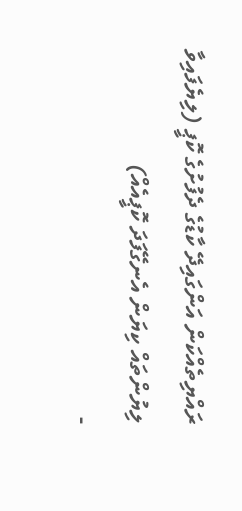ރައްޔިތެއްކަން އަންގައިދޭ ކާޑުގެ ދެފުށުގެ ކޮޕީ (ލިޔެފައިވާ ލިޔުންތައް ކިޔަން އެނގޭފަދަ ކޮޕީއެއް)
-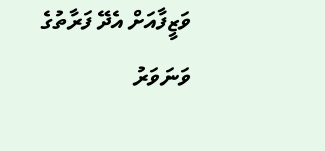ވަޒީފާއަށް އެދޭ ފަރާތުގެ ވަނަވަރު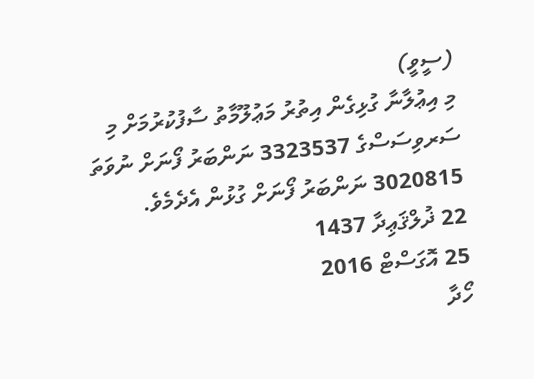(ސީވީ)
މި އިޢުލާނާ ގުޅިގެން އިތުރު މަޢުލޫމާތު ސާފުކުރުމަށް މި ސަރވިސަސްގެ 3323537 ނަންބަރު ފޯނަށް ނުވަތަ 3020815 ނަންބަރު ފޯނަށް ގުޅުން އެދެމެވެ.
22 ޛުލްޤަޢިދާ 1437
25 އޮގަސްޓް 2016
ހޯދާ